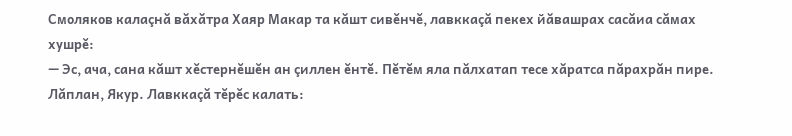Смоляков калаçнă вăхăтра Хаяр Макар та кăшт сивĕнчĕ, лавккаçă пекех йăвашрах сасăиа сăмах хушрĕ:
— Эс, ача, сана кăшт хĕстернĕшĕн ан çиллен ĕнтĕ. Пĕтĕм яла пăлхатап тесе хăратса пăрахрăн пире. Лăплан, Якур. Лавккаçă тĕрĕс калать: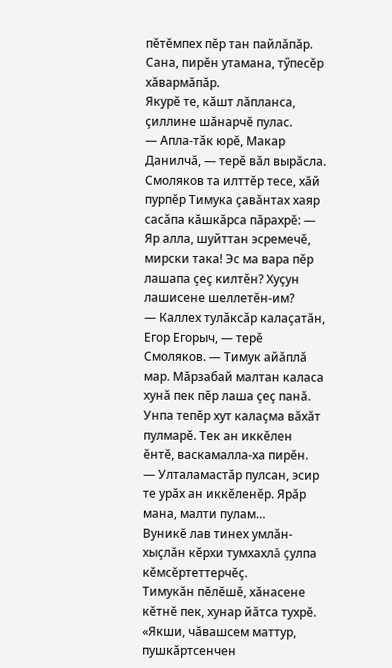пĕтĕмпех пĕр тан пайлăпăр. Сана, пирĕн утамана, тӳпесĕр хăвармăпăр.
Якурĕ те, кăшт лăпланса, çиллине шăнарчĕ пулас.
— Апла-тăк юрĕ, Макар Данилчă, — терĕ вăл вырăсла.
Смоляков та илттĕр тесе, хăй пурпĕр Тимука çавăнтах хаяр сасăпа кăшкăрса пăрахрĕ: — Яр алла, шуйттан эсремечĕ, мирски така! Эс ма вара пĕр лашапа çеç килтĕн? Хуçун лашисене шеллетĕн-им?
— Каллех тулăксăр калаçатăн, Егор Егорыч, — терĕ Смоляков. — Тимук айăплă мар. Мăрзабай малтан каласа хунă пек пĕр лаша çеç панă. Унпа тепĕр хут калаçма вăхăт пулмарĕ. Тек ан иккĕлен ĕнтĕ, васкамалла-ха пирĕн.
— Улталамастăр пулсан, эсир те урăх ан иккĕленĕр. Ярăр мана, малти пулам…
Вуникĕ лав тинех умлăн-хыçлăн кĕрхи тумхахлă çулпа кĕмсĕртеттерчĕç.
Тимукăн пĕлĕшĕ, хăнасене кĕтнĕ пек, хунар йăтса тухрĕ. «Якши, чăвашсем маттур, пушкăртсенчен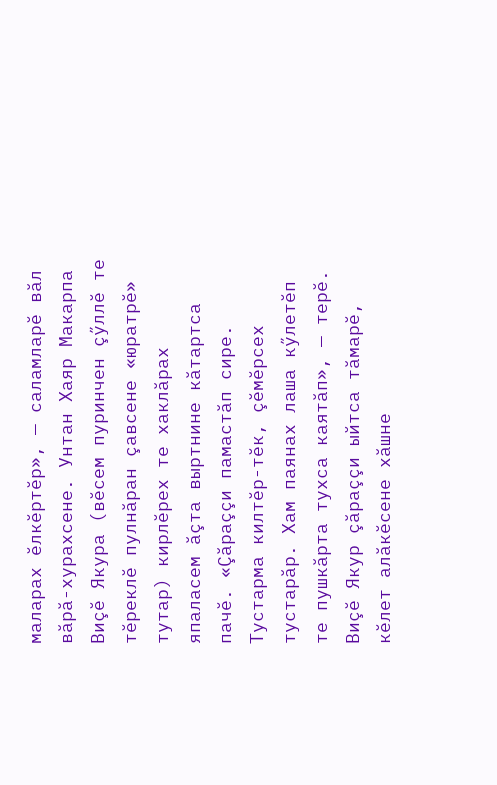маларах ĕлкĕртĕр», — саламларĕ вăл вăрă-хурахсене. Унтан Хаяр Макарпа Виçĕ Якура (вĕсем пуринчен çӳллĕ те тĕреклĕ пулнăран çавсене «юратрĕ» тутар) кирлĕрех те хаклăрах япаласем ăçта выртнине кăтартса пачĕ. «Çăраççи памастăп сире. Тустарма килтĕр-тĕк, çĕмĕрсех тустарăр. Хам паянах лаша кӳлетĕп те пушкăрта тухса каятăп», — терĕ.
Виçĕ Якур çăраççи ыйтса тăмарĕ, кĕлет алăкĕсене хăшне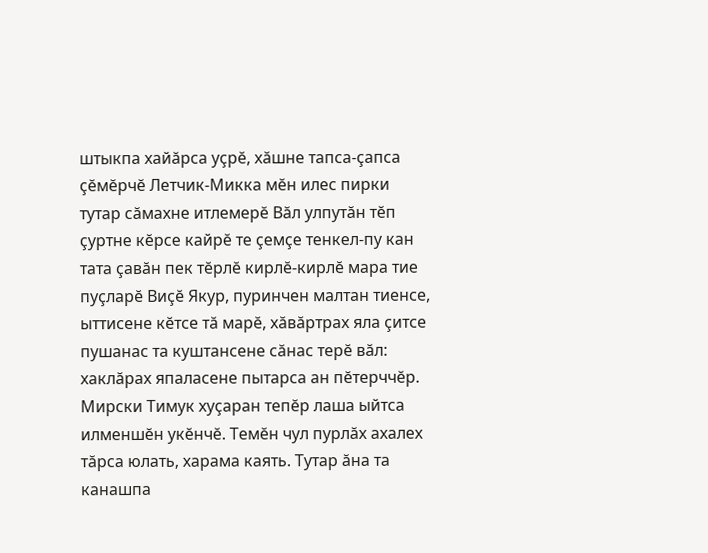штыкпа хайăрса уçрĕ, хăшне тапса-çапса çĕмĕрчĕ Летчик-Микка мĕн илес пирки тутар сăмахне итлемерĕ Вăл улпутăн тĕп çуртне кĕрсе кайрĕ те çемçе тенкел-пу кан тата çавăн пек тĕрлĕ кирлĕ-кирлĕ мара тие пуçларĕ Виçĕ Якур, пуринчен малтан тиенсе, ыттисене кĕтсе тă марĕ, хăвăртрах яла çитсе пушанас та куштансене сăнас терĕ вăл: хаклăрах япаласене пытарса ан пĕтерччĕр.
Мирски Тимук хуçаран тепĕр лаша ыйтса илменшĕн укĕнчĕ. Темĕн чул пурлăх ахалех тăрса юлать, харама каять. Тутар ăна та канашпа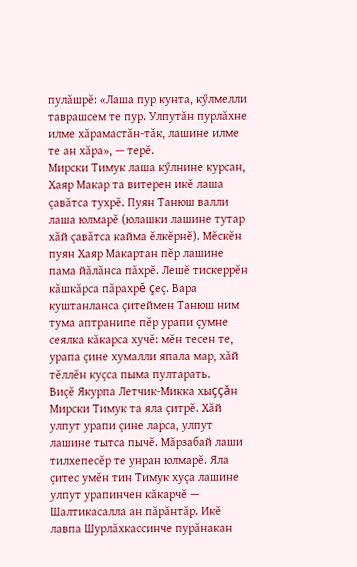пулăшрĕ: «Лаша пур кунта, кӳлмелли таврашсем те пур. Улпутăн пурлăхне илме хăрамастăн-тăк, лашине илме те ан хăра», — терĕ.
Мирски Тимук лаша кӳлнине курсан, Хаяр Макар та витерен икĕ лаша çавăтса тухрĕ. Пуян Танюш валли лаша юлмарĕ (юлашки лашине тутар хăй çавăтса кайма ĕлкĕрнĕ). Мĕскĕн пуян Хаяр Макартан пĕр лашине пама йăлăнса пăхрĕ. Лешĕ тискеррĕн кăшкăрса пăрахрĕ çеç. Вара куштанланса çитеймен Танюш ним тума аптранипе пĕр урапи çумне сеялка кăкарса хучĕ: мĕн тесен те, урапа çине хумалли япала мар, хăй тĕллĕн куçса пыма пултарать.
Виçĕ Якурпа Летчик-Микка хыççăн Мирски Тимук та яла çитрĕ. Хăй улпут урапи çине ларса, улпут лашине тытса пычĕ. Мăрзабай лаши тилхепесĕр те унран юлмарĕ. Яла çитес умĕн тин Тимук хуçа лашине улпут урапинчен кăкарчĕ — Шалтикасалла ан пăрăнтăр. Икĕ лавпа Шурлăхкассинче пурăнакан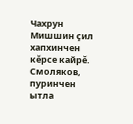Чахрун Мишшин çил хапхинчен кĕрсе кайрĕ.
Смоляков, пуринчен ытла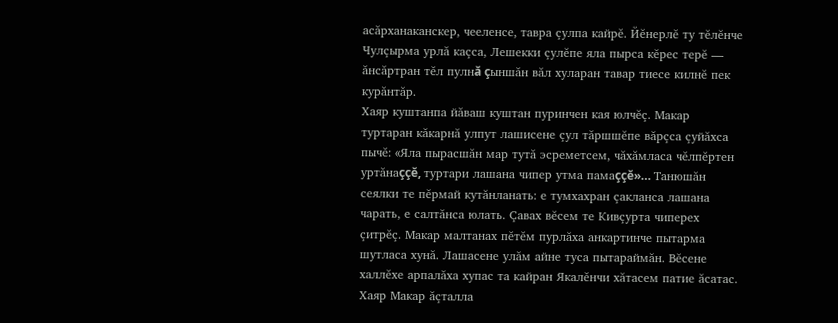асăрханаканскер, чееленсе, тавра çулпа кайрĕ. Йĕнерлĕ ту тĕлĕнче Чулçырма урлă каçса, Лешекки çулĕпе яла пырса кĕрес терĕ — ăнсăртран тĕл пулнă çыншăн вăл хуларан тавар тиесе килнĕ пек курăнтăр.
Хаяр куштанпа йăваш куштан пуринчен кая юлчĕç. Макар туртаран кăкарнă улпут лашисене çул тăршшĕпе вăрçса çуйăхса пычĕ: «Яла пырасшăн мар тутă эсреметсем, чăхăмласа чĕлпĕртен уртăнаççĕ, туртари лашана чипер утма памаççĕ»… Танюшăн сеялки те пĕрмай кутăнланать: е тумхахран çакланса лашана чарать, е салтăнса юлать. Çавах вĕсем те Кивçурта чиперех çитрĕç. Макар малтанах пĕтĕм пурлăха анкартинче пытарма шутласа хунă. Лашасене улăм айне туса пытараймăн. Вĕсене халлĕхе арпалăха хупас та кайран Якалĕнчи хăтасем патие ăсатас. Хаяр Макар ăçталла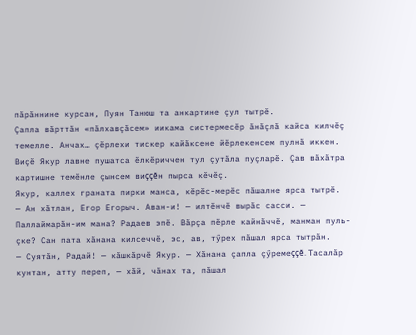пăрăннине курсан, Пуян Танюш та анкартине çул тытрĕ.
Çапла вăрттăн «пăлхавçăсем» иикама систермесĕр ăнăçлă кайса килчĕç темелле. Анчах… çĕрлехи тискер кайăксене йĕрлекенсем пулнă иккен.
Виçĕ Якур лавне пушатса ĕлкĕриччен тул çутăла пуçларĕ. Çав вăхăтра картишне темĕнле çынсем виççĕн пырса кĕчĕç.
Якур, каллех граната пирки манса, кĕрĕс-мерĕс пăшалне ярса тытрĕ.
— Ан хăтлан, Егор Егорыч. Аван-и! — илтĕнчĕ вырăс сасси. — Паллаймарăн-им мана? Радаев эпĕ. Вăрçа пĕрле кайнăччĕ, манман пуль-çке? Сан пата хăнана килсеччĕ, эс, ав, тӳрех пăшал ярса тытрăн.
— Суятăн, Радай! — кăшкăрчĕ Якур. — Хăнана çапла çӳремеççĕ. Тасалăр кунтан, атту переп, — хăй, чăнах та, пăшал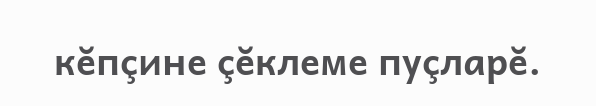кĕпçине çĕклеме пуçларĕ.